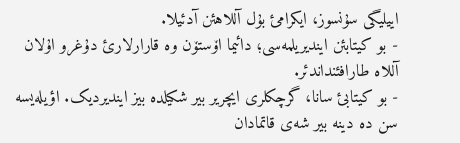اییلیگی سۇنسوز، ایکرامئ بۇل آللاهئن آدئیلا.
- بو کیتابئن ایندیریلمەسی؛ دائیما اۆستۆن وە قارارلارئ دۇغرو اۇلان آللاە طارافئنداندئر.
- بو کیتابئ سانا، گرچکلری ایچریر بیر شکیلدە بیز ایندیردیک. اؤیلەیسە سن دە دینە بیر شەی قاتمادان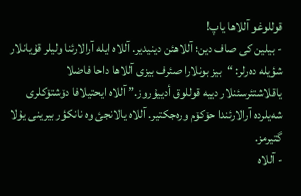قوللوغو آللاها یاپ!
- بیلین کی صاف دین؛ آللاهئن دینیدیر. آللاە ایلە آرالارئنا ولیلر قۇیانلار شؤیلە دەرلر: “بیز بونلارا صئرف بیزی آللاها داحا فاضلا یاقلاشتئرسئنلار دییە قوللوق أدییۇروز.” آللاە ایحتیلافا دۆشتۆکلری شەیلردە آرالارئندا حۆکۆم ورەجکتیر. آللاە یالانجئ وە نانکؤر بیرینی یۇلا گتیرمز.
- آللاە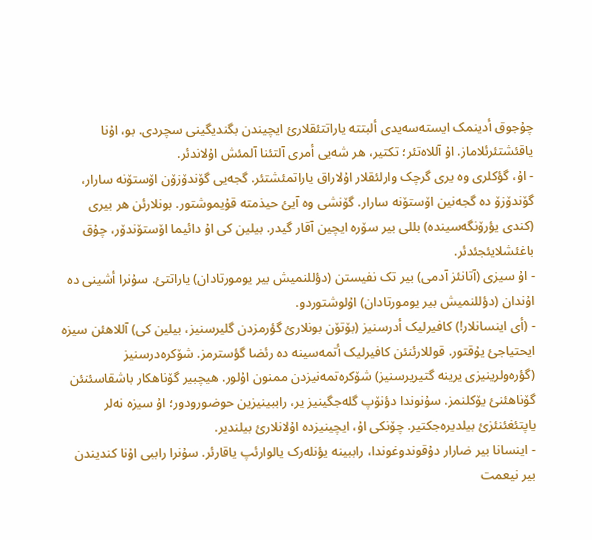چۇجوق أدینمک ایستەسەیدی ألبتتە یاراتتئقلارئ ایچیندن بگندیگینی سچردی. بو، اۇنا یاقئشتئرئلاماز. اۇ آللاەتئر؛ تکتیر، هر شەیی أمری آلتئنا آلمئش اۇلاندئر.
- اۇ، گؤکلری وە یری گرچک وارلئقلار اۇلاراق یاراتمئشتئر. گجەیی گۆندۆزۆن اۆستۆنە سارار، گۆندۆزۆ دە گجەنین اۆستۆنە سارار. گۆنشی وە آیئ حیذمتە قۇیموشتور. بونلارئن هر بیری (کندی یؤرۆنگەسیندە) بللی بیر سۆرە ایچین آقار گیدر. بیلین کی اۇ دائیما اۆستۆندۆر، چۇق باغئشلایئجئدئر.
- اۇ سیزی (آتانئز آدمی) بیر تک نفیستن (دؤللنمیش بیر یومورتادان) یاراتتئ. سۇنرا أشینی دە اۇندان (دؤللنمیش بیر یومورتادان) اۇلوشتوردو.
- (أی اینسانلار!) کافیرلیک أدرسنیز (بۆتۆن بونلارئ گؤرمزدن گلیرسنیز، بیلین کی) آللاهئن سیزە ایحتیاجئ یۇقتور. قوللارئنئن کافیرلیک أتمەسینە دە رئضا گؤسترمز. شۆکرەدرسنیز (گؤرەولرینیزی یرینە گتیریرسنیز) شۆکرەتمەنیزدن ممنون اۇلور. هیچبیر گۆناهکار باشقاسئنئن گۆناهئنئ یۆکلنمز. سۇنوندا دؤنۆپ گلەجگینیز یر، راببینیزین حوضورودور؛ اۇ سیزە نەلر یاپتئغئنئزئ بیلدیرەجکتیر. چۆنکی اۇ، ایچینیزدە اۇلانلارئ بیلندیر.
- اینسانا بیر ضارار دۇقوندوغوندا، راببینە یؤنلەرک یالوارئپ یاقارئر. سۇنرا راببی اۇنا کندیندن بیر نیعمت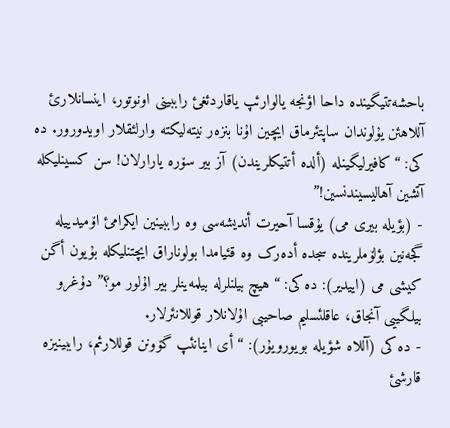باحشەتتیگیندە داحا اؤنجە یالوارئپ یاقاردئغئ راببینی اونوتور، اینسانلارئ آللاهئن یۇلوندان ساپتئرماق ایچین اۇنا بنزەر نیتەلیکتە وارلئقلار اویدورور. دە کی: “کافیرلیگینلە (ألدە أتتیکلریندن) آز بیر سۆرە یارارلان! سن کسینلیکلە آتشین آهالیسیندنسین!”
- (بؤیلە بیری می) یۇقسا آحیرت أندیشەسی وە راببینین ایکرامئ اۆمیدییلە گجەنین بؤلۆملریندە سجدە أدەرک وە قئیامدا بولوناراق ایچتنلیکلە بۇیون أگن کیشی می (اییدیر): دە کی: “هیچ بیلنلرلە بیلمەینلر بیر اۇلور مو؟” دۇغرو بیلگییی آنجاق، عاقلئسلیم صاحیبی اۇلانلار قوللانئرلار.
- دە کی (آللاە شؤیلە بویورویۇر): “أی اینانئپ گۆونن قوللارئم، راببینیزە قارشئ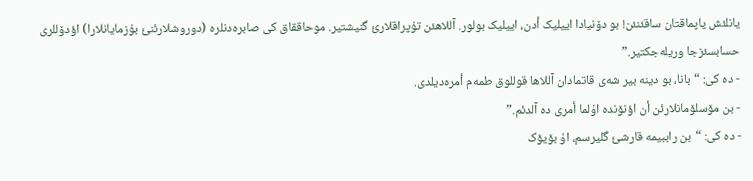یانلئش یاپماقتان ساقئنئن! بو دۆنیادا اییلیک أدن، اییلیک بولور. آللاهئن تۇپراقلارئ گنیشتیر. موحاققاق کی صابرەدنلرە (دوروشلارئنئ بۇزمایانلارا) اؤدۆللری حسابسئزجا وریلەجکتیر.”
- دە کی: “بانا، بو دینە بیر شەی قاتمادان آللاها قوللوق طمەم أمرەدیلدی.
- بن مۆسلۆمانلارئن أن اؤنۆندە اۇلما أمری دە آلدئم.”
- دە کی: “بن راببیمە قارشئ گلیرسم، اۇ بۆیۆک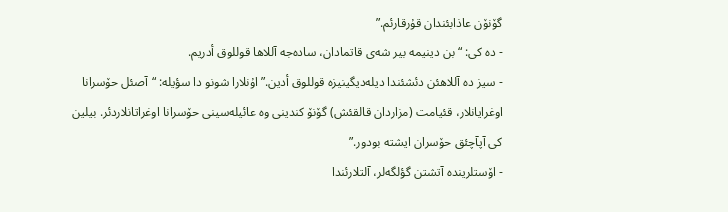گۆنۆن عاذابئندان قۇرقارئم.”
- دە کی: “بن دینیمە بیر شەی قاتمادان، سادەجە آللاها قوللوق أدریم.
- سیز دە آللاهئن دئشئندا دیلەدیگینیزە قوللوق أدین.” اۇنلارا شونو دا سؤیلە: “آصئل حۆسرانا اوغرایانلار، قئیامت (مزاردان قالقئش) گۆنۆ کندینی وە عائیلەسینی حۆسرانا اوغراتانلاردئر. بیلین کی آپآچئق حۆسران ایشتە بودور.”
- اۆستلریندە آتشتن گؤلگەلر، آلتلارئندا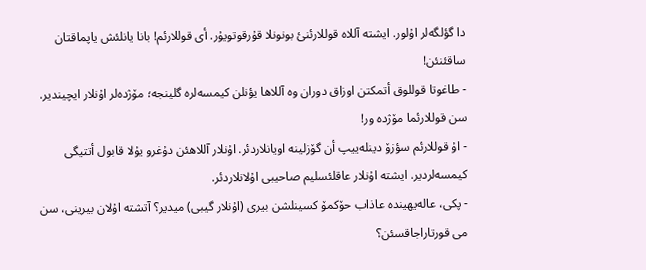دا گؤلگەلر اۇلور. ایشتە آللاە قوللارئنئ بونونلا قۇرقوتویۇر. أی قوللارئم! بانا یانلئش یاپماقتان ساقئنئن!
- طاغوتا قوللوق أتمکتن اوزاق دوران وە آللاها یؤنلن کیمسەلرە گلینجە؛ مۆژدەلر اۇنلار ایچیندیر. سن قوللارئما مۆژدە ور!
- اۇ قوللارئم سؤزۆ دینلەییپ أن گۆزلینە اویانلاردئر. اۇنلار آللاهئن دۇغرو یۇلا قابول أتتیگی کیمسەلردیر. ایشتە اۇنلار عاقلئسلیم صاحیبی اۇلانلاردئر.
- پکی، عالەیهیندە عاذاب حۆکمۆ کسینلشن بیری (اۇنلار گیبی) میدیر؟ آتشتە اۇلان بیرینی، سن می قورتاراجاقسئن؟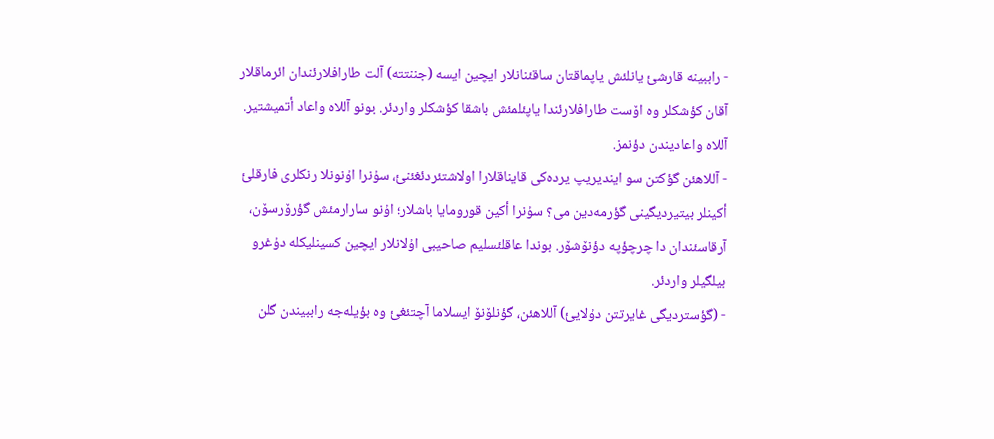- راببینە قارشئ یانلئش یاپماقتان ساقئنانلار ایچین ایسە (جننتتە) آلت طارافلارئندان ائرماقلار آقان کؤشکلر وە اۆست طارافلارئندا یاپئلمئش باشقا کؤشکلر واردئر. بونو آللاە واعاد أتمیشتیر. آللاە واعادیندن دؤنمز.
- آللاهئن گؤکتن سو ایندیریپ یردەکی قایناقلارا اولاشتئردئغئنئ، سۇنرا اۇنونلا رنکلری فارقلئ أکینلر بیتیردیگینی گؤرمەدین می؟ سۇنرا أکین قورومایا باشلار؛ اۇنو سارارمئش گؤرۆرسۆن، آرقاسئندان دا چرچؤپە دؤنۆشۆر. بوندا عاقلئسلیم صاحیبی اۇلانلار ایچین کسینلیکلە دۇغرو بیلگیلر واردئر.
- (گؤستردیگی غایرتتن دۇلایئ) آللاهئن، گؤنلۆنۆ ایسلاما آچتئغئ وە بؤیلەجە راببیندن گلن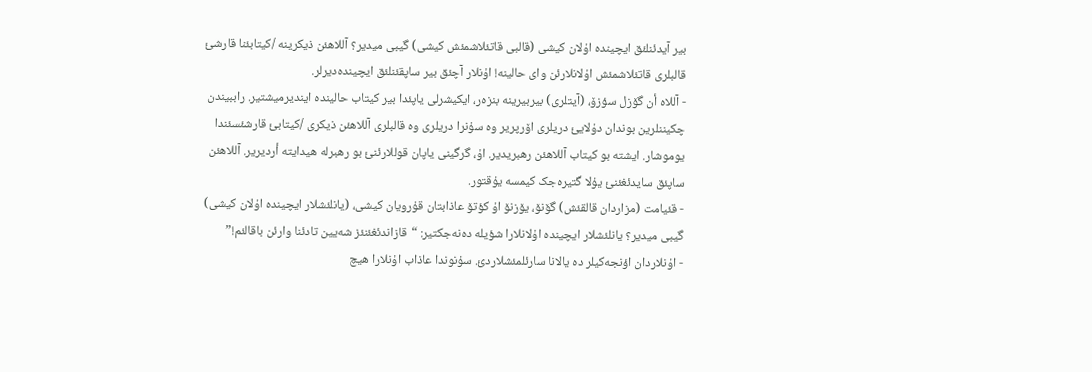بیر آیدئنلئق ایچیندە اۇلان کیشی (قالبی قاتئلاشمئش کیشی) گیبی میدیر؟ آللاهئن ذیکرینە /کیتابئنا قارشئ قالبلری قاتئلاشمئش اۇلانلارئن وای حالینە! اۇنلار آچئق بیر ساپقئنلئق ایچیندەدیرلر.
- آللاە أن گۆزل سؤزۆ، (آیتلری) بیربیرینە بنزەر، ایکیشرلی یاپئدا بیر کیتاب حالیندە ایندیرمیشتیر. راببیندن چکیننلرین بوندان دۇلایئ دریلری اۆرپریر وە سۇنرا دریلری وە قالبلری آللاهئن ذیکری /کیتابئ قارشئسئندا یوموشار. ایشتە بو کیتاب آللاهئن رهبریدیر. اۇ، گرگینی یاپان قوللارئنئ بو رهبرلە هیدایتە أردیریر. آللاهئن ساپئق سایدئغئنئ یۇلا گتیرەجک کیمسە یۇقتور.
- قئیامت (مزاردان قالقئش) گۆنۆ، یۆزنۆ اۇ کؤتۆ عاذابتان قۇرویان کیشی، (یانلئشلار ایچیندە اۇلان کیشی) گیبی میدیر؟ یانلئشلار ایچیندە اۇلانلارا شؤیلە دەنەجکتیر: “قازاندئغئنئز شەیین تادئنا وارئن باقالئم!”
- اۇنلاردان اؤنجەکیلر دە یالانا سارئلمئشلاردئ. سۇنوندا عاذاب اۇنلارا هیچ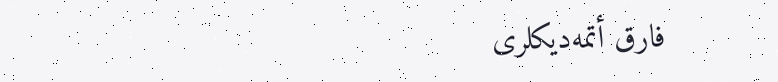فارق أتمەدیکلری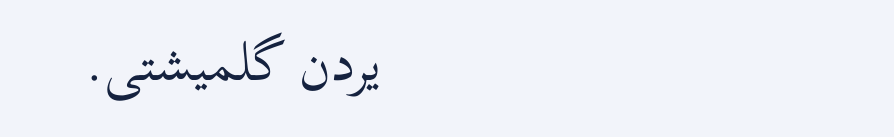یردن گلمیشتی.